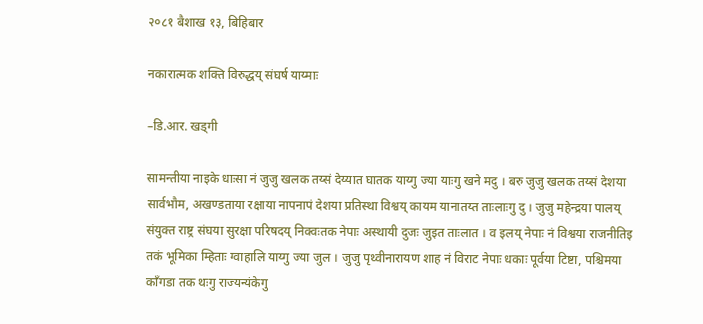२०८१ बैशाख १३, बिहिबार

नकारात्मक शक्ति विरुद्धय् संघर्ष याय्माः

–डि.आर. खड्गी

सामन्तीया नाइके धाःसा नं जुजु खलक तय्सं देय्यात घातक याय्गु ज्या याःगु खने मदु । बरु जुजु खलक तय्सं देशया सार्वभौम, अखण्डताया रक्षाया नापनापं देशया प्रतिस्था विश्वय् कायम यानातय्त ताःलाःगु दु । जुजु महेन्द्रया पालय् संयुक्त राष्ट्र संघया सुरक्षा परिषदय् निक्वःतक नेपाः अस्थायी दुजः जुइत ताःलात । व इलय् नेपाः नं विश्वया राजनीतिइ तकं भूमिका म्हिताः ग्वाहालि याय्गु ज्या जुल । जुजु पृथ्वीनारायण शाह नं विराट नेपाः धकाः पूर्वया टिष्टा, पश्चिमया काँगडा तक थःगु राज्यन्यंकेगु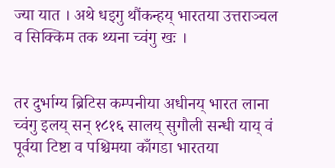ज्या यात । अथे धइगु थौंकन्हय् भारतया उत्तराञ्चल व सिक्किम तक थ्यना च्वंगु खः ।


तर दुर्भाग्य ब्रिटिस कम्पनीया अधीनय् भारत लाना च्वंगु इलय् सन् १८१६ सालय् सुगौली सन्धी याय् वं पूर्वया टिष्टा व पश्चिमया काँगडा भारतया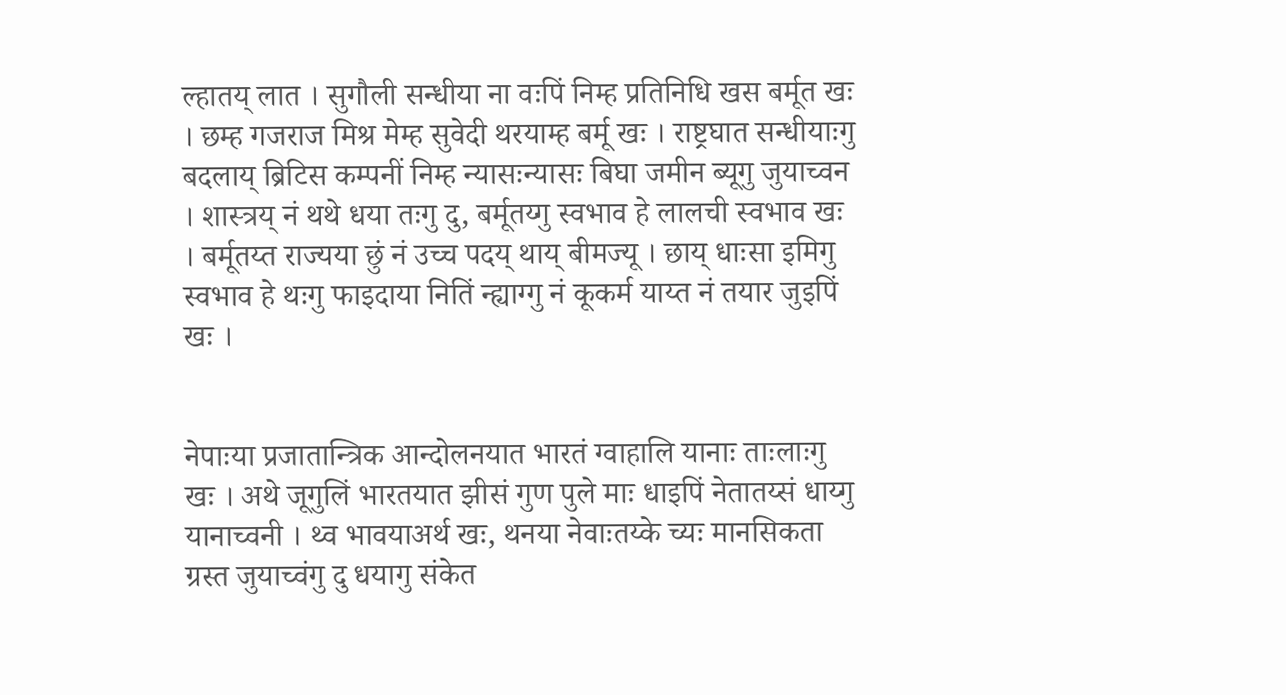ल्हातय् लात । सुगौली सन्धीया ना वःपिं निम्ह प्रतिनिधि खस बर्मूत खः । छम्ह गजराज मिश्र मेम्ह सुवेदी थरयाम्ह बर्मू खः । राष्ट्रघात सन्धीयाःगु बदलाय् ब्रिटिस कम्पनीं निम्ह न्यासःन्यासः बिघा जमीन ब्यूगु जुयाच्वन । शास्त्रय् नं थथे धया तःगु दु, बर्मूतय्गु स्वभाव हे लालची स्वभाव खः । बर्मूतय्त राज्यया छुं नं उच्च पदय् थाय् बीमज्यू । छाय् धाःसा इमिगु स्वभाव हे थःगु फाइदाया नितिं न्ह्याग्गु नं कूकर्म याय्त नं तयार जुइपिं खः ।


नेपाःया प्रजातान्त्रिक आन्दोलनयात भारतं ग्वाहालि यानाः ताःलाःगु खः । अथे जूगुलिं भारतयात झीसं गुण पुले माः धाइपिं नेतातय्सं धाय्गु यानाच्वनी । थ्व भावयाअर्थ खः, थनया नेवाःतय्के च्यः मानसिकता ग्रस्त जुयाच्वंगु दु धयागु संकेत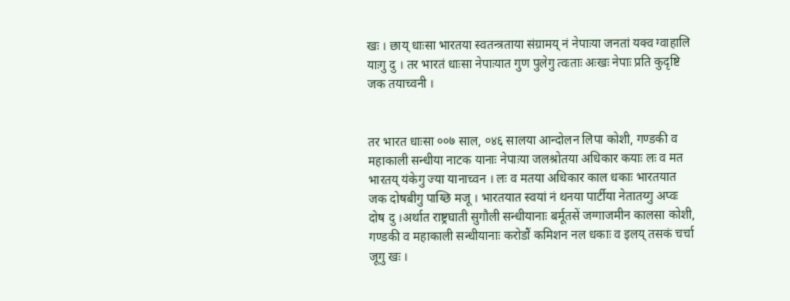खः । छाय् धाःसा भारतया स्वतन्त्रताया संग्रामय् नं नेपाःया जनतां यक्व ग्वाहालि याःगु दु । तर भारतं धाःसा नेपाःयात गुण पुलेगु त्वःताः अःखः नेपाः प्रति कुदृष्टि जक तयाच्वनी ।


तर भारत धाःसा ००७ साल, ०४६ सालया आन्दोलन लिपा कोशी, गण्डकी व महाकाली सन्धीया नाटक यानाः नेपाःया जलश्रोतया अधिकार कयाः लः व मत भारतय् यंकेगु ज्या यानाच्वन । लः व मतया अधिकार काल धकाः भारतयात जक दोषबीगु पाय्छि मजू । भारतयात स्वयां नं थनया पार्टीया नेतातय्गु अप्वः दोष दु ।अर्थात राष्ट्रघाती सुगौली सन्धीयानाः बर्मूतसें जग्गाजमीन कालसा कोशी, गण्डकी व महाकाली सन्धीयानाः करोडौं कमिशन नल धकाः व इलय् तसकं चर्चा जूगु खः ।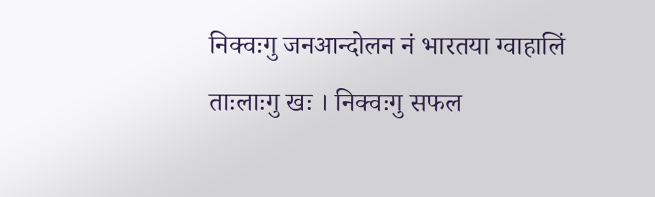निक्वःगु जनआन्दोलन नं भारतया ग्वाहालिं ताःलाःगु खः । निक्वःगु सफल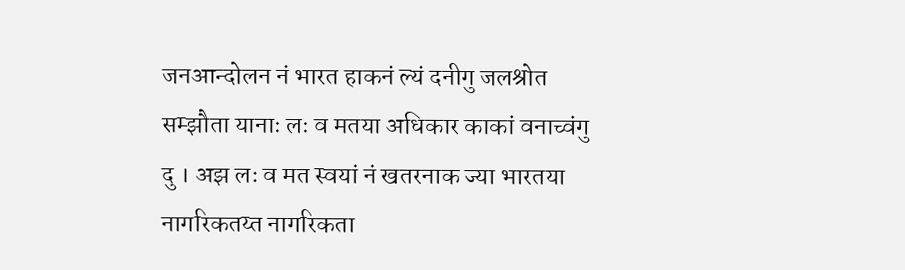जनआन्दोलन नं भारत हाकनं ल्यं दनीगु जलश्रोत सम्झौता यानाः लः व मतया अधिकार काकां वनाच्वंगु दु । अझ लः व मत स्वयां नं खतरनाक ज्या भारतया नागरिकतय्त नागरिकता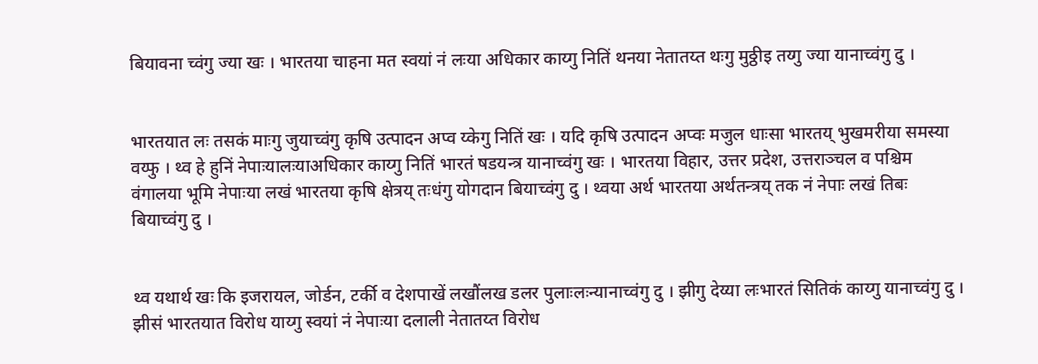बियावना च्वंगु ज्या खः । भारतया चाहना मत स्वयां नं लःया अधिकार काय्गु नितिं थनया नेतातय्त थःगु मुठ्ठीइ तय्गु ज्या यानाच्वंगु दु ।


भारतयात लः तसकं माःगु जुयाच्वंगु कृषि उत्पादन अप्व य्केगु नितिं खः । यदि कृषि उत्पादन अप्वः मजुल धाःसा भारतय् भुखमरीया समस्या वय्फु । थ्व हे हुनिं नेपाःयालःयाअधिकार काय्गु नितिं भारतं षडयन्त्र यानाच्वंगु खः । भारतया विहार, उत्तर प्रदेश, उत्तराञ्चल व पश्चिम वंगालया भूमि नेपाःया लखं भारतया कृषि क्षेत्रय् तःधंगु योगदान बियाच्वंगु दु । थ्वया अर्थ भारतया अर्थतन्त्रय् तक नं नेपाः लखं तिबः बियाच्वंगु दु ।


थ्व यथार्थ खः कि इजरायल, जोर्डन, टर्की व देशपाखें लखौंलख डलर पुलाःलःन्यानाच्वंगु दु । झीगु देय्या लःभारतं सितिकं काय्गु यानाच्वंगु दु । झीसं भारतयात विरोध याय्गु स्वयां नं नेपाःया दलाली नेतातय्त विरोध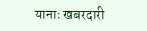यानाः खबरदारी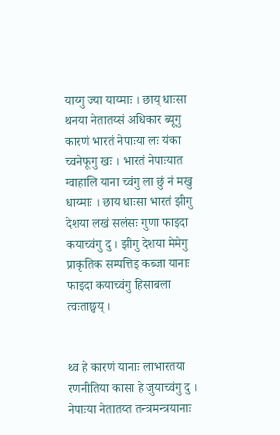याय्गु ज्या याय्माः । छाय् धाःसा थनया नेतातय्सं अधिकार ब्यूगु कारणं भारतं नेपाःया लः यंका च्वनेफूगु खः । भारतं नेपाःयात ग्वाहालि याना च्वंगु ला छुं नं मखु धाय्माः । छाय धाःसा भारतं झीगु देशया लखं सलंसः गुणा फाइदा कयाच्वंगु दु । झीगु देशया मेमेगु प्राकृतिक सम्पत्तिइ कब्जा यानाः फाइदा कयाच्वंगु हिसाबला त्वःताछ्वय् ।


थ्व हे कारणं यानाः लाभारतया रणनीतिया कासा हे जुयाच्वंगु दु । नेपाःया नेतातय्त तन्त्रमन्त्रयानाः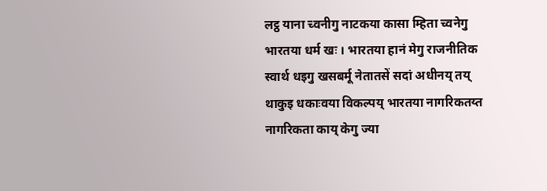लट्ठ याना च्वनीगु नाटकया कासा म्हिता च्वनेगु भारतया धर्म खः । भारतया हानं मेगु राजनीतिक स्वार्थ धइगु खसबर्मू नेतातसें सदां अधीनय् तय् थाकुइ धकाःवया विकल्पय् भारतया नागरिकतय्त नागरिकता काय् केगु ज्या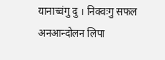यानाच्वंगु दु । निक्वःगु सफल अनआन्दोलन लिपा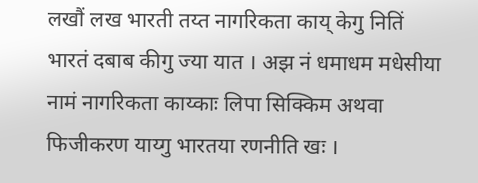लखौं लख भारती तय्त नागरिकता काय् केगु नितिं भारतं दबाब कीगु ज्या यात । अझ नं धमाधम मधेसीया नामं नागरिकता काय्काः लिपा सिक्किम अथवा फिजीकरण याय्गु भारतया रणनीति खः ।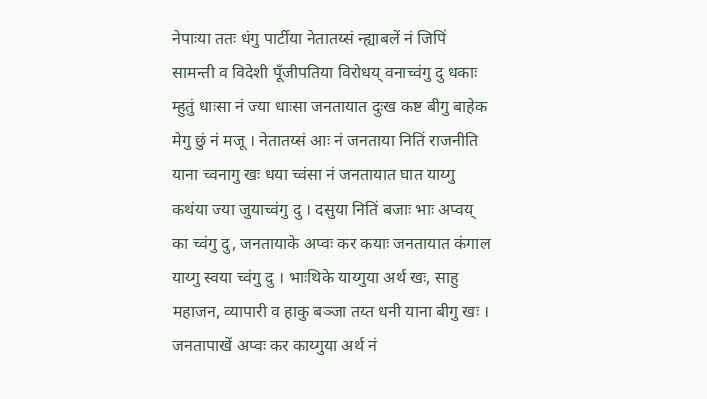नेपाःया ततः धंगु पार्टीया नेतातय्सं न्ह्याबलें नं जिपिं सामन्ती व विदेशी पूँजीपतिया विरोधय् वनाच्वंगु दु धकाः म्हुतुं धाःसा नं ज्या धाःसा जनतायात दुःख कष्ट बीगु बाहेक मेगु छुं नं मजू । नेतातय्सं आः नं जनताया नितिं राजनीति याना च्वनागु खः धया च्वंसा नं जनतायात घात याय्गु कथंया ज्या जुयाच्वंगु दु । दसुया नितिं बजाः भाः अप्वय् का च्वंगु दु, जनतायाके अप्वः कर कयाः जनतायात कंगाल याय्गु स्वया च्वंगु दु । भाःथिके याय्गुया अर्थ खः, साहु महाजन, व्यापारी व हाकु बञ्जा तय्त धनी याना बीगु खः । जनतापाखें अप्वः कर काय्गुया अर्थ नं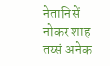नेतानिसें नोकर शाह तय्सं अनेक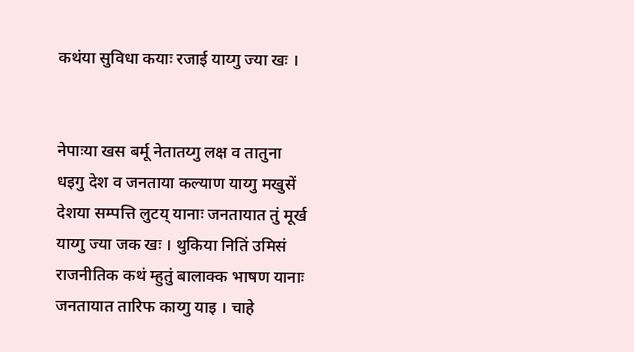कथंया सुविधा कयाः रजाई याय्गु ज्या खः ।


नेपाःया खस बर्मू नेतातय्गु लक्ष व तातुना धइगु देश व जनताया कल्याण याय्गु मखुसें देशया सम्पत्ति लुटय् यानाः जनतायात तुं मूर्ख याय्गु ज्या जक खः । थुकिया नितिं उमिसं राजनीतिक कथं म्हुतुं बालाक्क भाषण यानाः जनतायात तारिफ काय्गु याइ । चाहे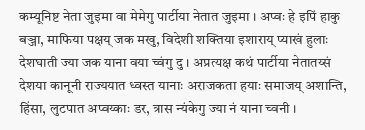कम्यूनिष्ट नेता जुइमा वा मेमेगु पार्टीया नेतात जुइमा । अप्वः हे इपिं हाकु बञ्जा, माफिया पक्षय् जक मखु, विदेशी शक्तिया इशाराय् प्याखं हुलाः देशघाती ज्या जक याना वया च्वंगु दु । अप्रत्यक्ष कथं पार्टीया नेतातय्सं देशया कानूनी राज्ययात ध्वस्त यानाः अराजकता हयाः समाजय् अशान्ति, हिंसा, लुटपात अप्वय्काः डर, त्रास न्यंकेगु ज्या नं याना च्वनी ।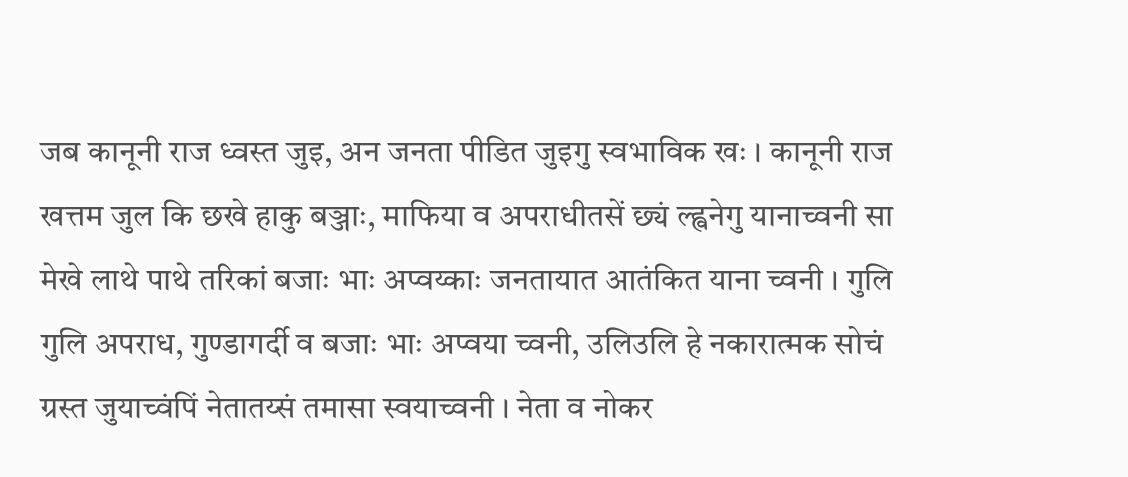जब कानूनी राज ध्वस्त जुइ, अन जनता पीडित जुइगु स्वभाविक खः । कानूनी राज खत्तम जुल कि छखे हाकु बञ्जाः, माफिया व अपराधीतसें छ्यं ल्ह्वनेगु यानाच्वनी सा मेखे लाथे पाथे तरिकां बजाः भाः अप्वय्काः जनतायात आतंकित याना च्वनी । गुलि गुलि अपराध, गुण्डागर्दी व बजाः भाः अप्वया च्वनी, उलिउलि हे नकारात्मक सोचं ग्रस्त जुयाच्वंपिं नेतातय्सं तमासा स्वयाच्वनी । नेता व नोकर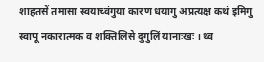शाहतसें तमासा स्वयाच्वंगुया कारण धयागु अप्रत्यक्ष कथं इमिगु स्वापू नकारात्मक व शक्तिलिसे दुगुलिं यानाःखः । थ्व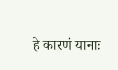हे कारणं यानाः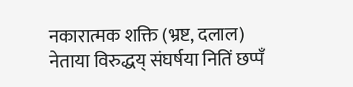नकारात्मक शक्ति (भ्रष्ट, दलाल) नेताया विरुद्धय् संघर्षया नितिं छप्पँ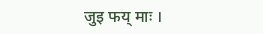जुइ फय् माः ।